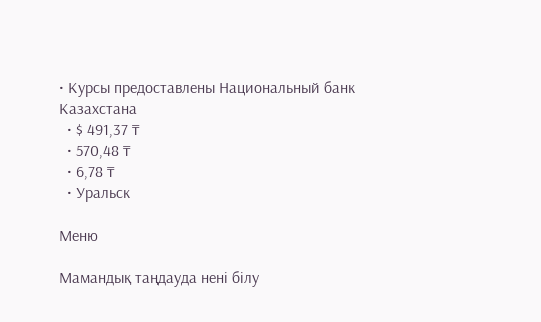• Курсы предоставлены Национальный банк Казахстана
  • $ 491,37 ₸
  • 570,48 ₸
  • 6,78 ₸
  • Уральск

Меню

Мамандық таңдауда нені білу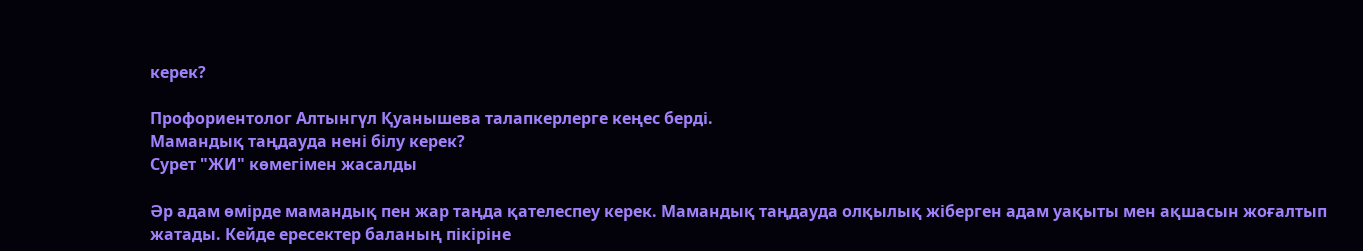керек?

Профориентолог Алтынгүл Қуанышева талапкерлерге кеңес берді.
Мамандық таңдауда нені білу керек?
Сурет "ЖИ" көмегімен жасалды

Әр адам өмірде мамандық пен жар таңда қателеспеу керек. Мамандық таңдауда олқылық жіберген адам уақыты мен ақшасын жоғалтып жатады. Кейде ересектер баланың пікіріне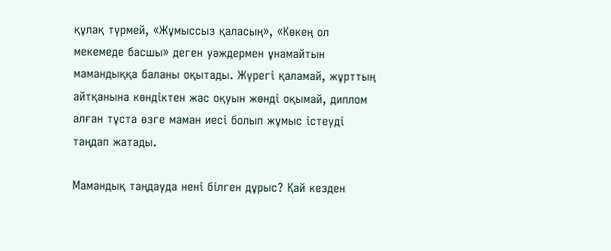құлақ түрмей, «Жұмыссыз қаласың», «Көкең ол мекемеде басшы» деген уәждермен ұнамайтын мамандыққа баланы оқытады. Жүрегі қаламай, жұрттың айтқанына көндіктен жас оқуын жөнді оқымай, диплом алған тұста өзге маман иесі болып жұмыс істеуді таңдап жатады.

Мамандық таңдауда нені білген дұрыс? Қай кезден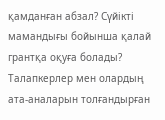қамданған абзал? Сүйікті мамандығы бойынша қалай грантқа оқуға болады? Талапкерлер мен олардың ата-аналарын толғандырған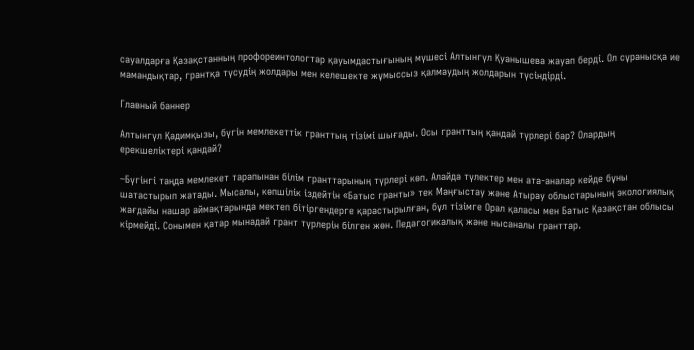сауалдарға Қазақстанның профореинтологтар қауымдастығының мүшесі Алтынгүл Қуанышева жауап берді. Ол сұранысқа ие мамандықтар, грантқа түсудің жолдары мен келешекте жұмыссыз қалмаудың жолдарын түсіндірді.

Главный баннер

Алтынгүл Қадимқызы, бүгін мемлекеттік гранттың тізімі шығады. Осы гранттың қандай түрлері бар? Олардың ерекшеліктері қандай?

–Бүгінгі таңда мемлекет тарапынан білім гранттарының түрлері көп. Алайда түлектер мен ата-аналар кейде бұны шатастырып жатады. Мысалы, көпшілік іздейтін «Батыс гранты» тек Маңғыстау және Атырау облыстарының экологиялық жағдайы нашар аймақтарында мектеп бітіргендерге қарастырылған, бұл тізімге Орал қаласы мен Батыс Қазақстан облысы кірмейді. Сонымен қатар мынадай грант түрлерін білген жөн. Педагогикалық және нысаналы гранттар.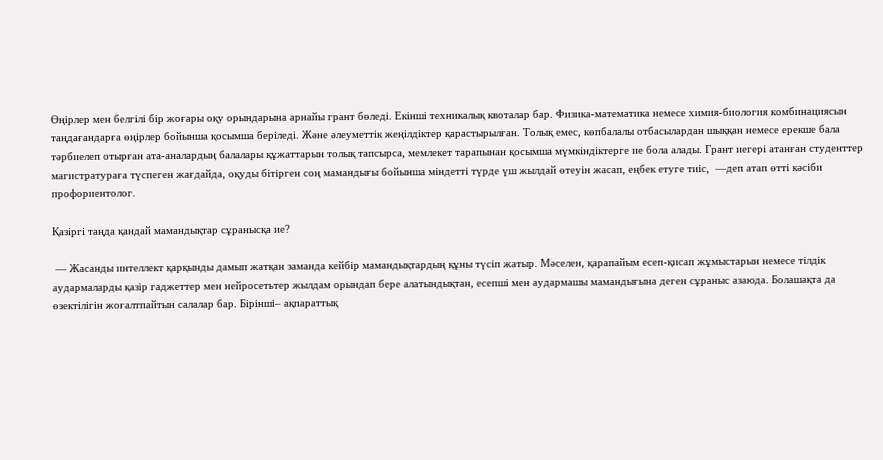Өңірлер мен белгілі бір жоғары оқу орындарына арнайы грант бөледі. Екінші техникалық квоталар бар. Физика-математика немесе химия-биология комбинациясын таңдағандарға өңірлер бойынша қосымша беріледі. Және әлеуметтік жеңілдіктер қарастырылған. Толық емес, көпбалалы отбасылардан шыққан немесе ерекше бала тәрбиелеп отырған ата-аналардың балалары құжаттарын толық тапсырса, мемлекет тарапынан қосымша мүмкіндіктерге ие бола алады. Грант иегері атанған студенттер магистратураға түспеген жағдайда, оқуды бітірген соң мамандығы бойынша міндетті түрде үш жылдай өтеуін жасап, еңбек етуге тиіс,  —деп атап өтті кәсіби профориентолог.

Қазіргі таңда қандай мамандықтар сұранысқа ие?

 — Жасанды интеллект қарқынды дамып жатқан заманда кейбір мамандықтардың құны түсіп жатыр. Мәселен, қарапайым есеп-қисап жұмыстарын немесе тілдік аудармаларды қазір гаджеттер мен нейросетьтер жылдам орындап бере алатындықтан, есепші мен аудармашы мамандығына деген сұраныс азаюда. Болашақта да өзектілігін жоғалтпайтын салалар бар. Бірінші– ақпараттық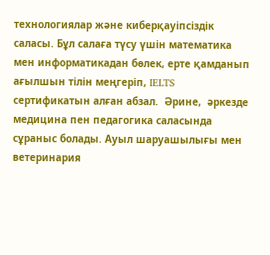технологиялар және киберқауіпсіздік саласы. Бұл салаға түсу үшін математика мен информатикадан бөлек, ерте қамданып ағылшын тілін меңгеріп, IELTS сертификатын алған абзал.  Әрине,  әркезде медицина пен педагогика саласында сұраныс болады. Ауыл шаруашылығы мен ветеринария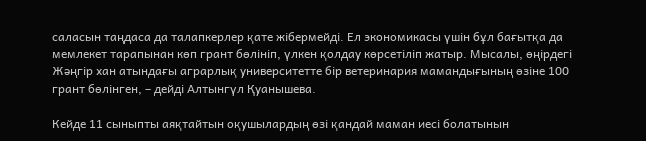саласын таңдаса да талапкерлер қате жібермейді. Ел экономикасы үшін бұл бағытқа да мемлекет тарапынан көп грант бөлініп, үлкен қолдау көрсетіліп жатыр. Мысалы, өңірдегі Жәңгір хан атындағы аграрлық университетте бір ветеринария мамандығының өзіне 100 грант бөлінген, – дейді Алтынгүл Қуанышева.

Кейде 11 сыныпты аяқтайтын оқушылардың өзі қандай маман иесі болатынын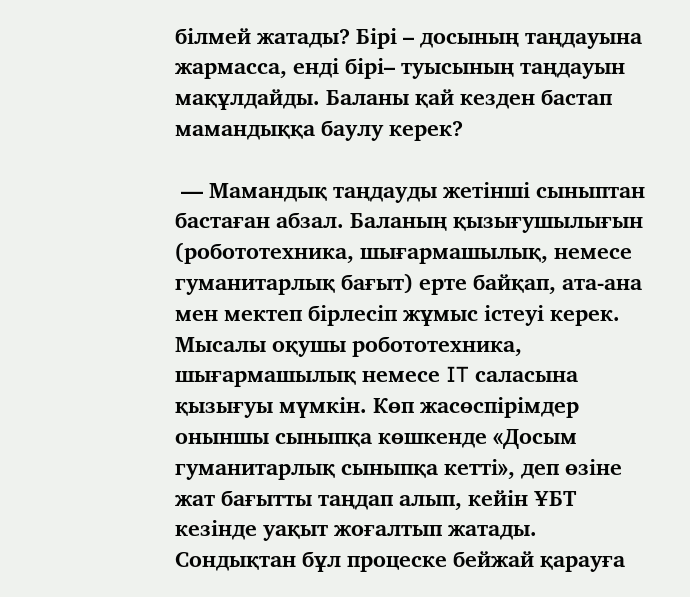білмей жатады? Бірі – досының таңдауына жармасса, енді бірі– туысының таңдауын мақұлдайды. Баланы қай кезден бастап мамандыққа баулу керек?

 — Мамандық таңдауды жетінші сыныптан бастаған абзал. Баланың қызығушылығын (робототехника, шығармашылық, немесе гуманитарлық бағыт) ерте байқап, ата-ана мен мектеп бірлесіп жұмыс істеуі керек. Мысалы оқушы робототехника, шығармашылық немесе IT саласына қызығуы мүмкін. Көп жасөспірімдер оныншы сыныпқа көшкенде «Досым гуманитарлық сыныпқа кетті», деп өзіне жат бағытты таңдап алып, кейін ҰБТ кезінде уақыт жоғалтып жатады. Сондықтан бұл процеске бейжай қарауға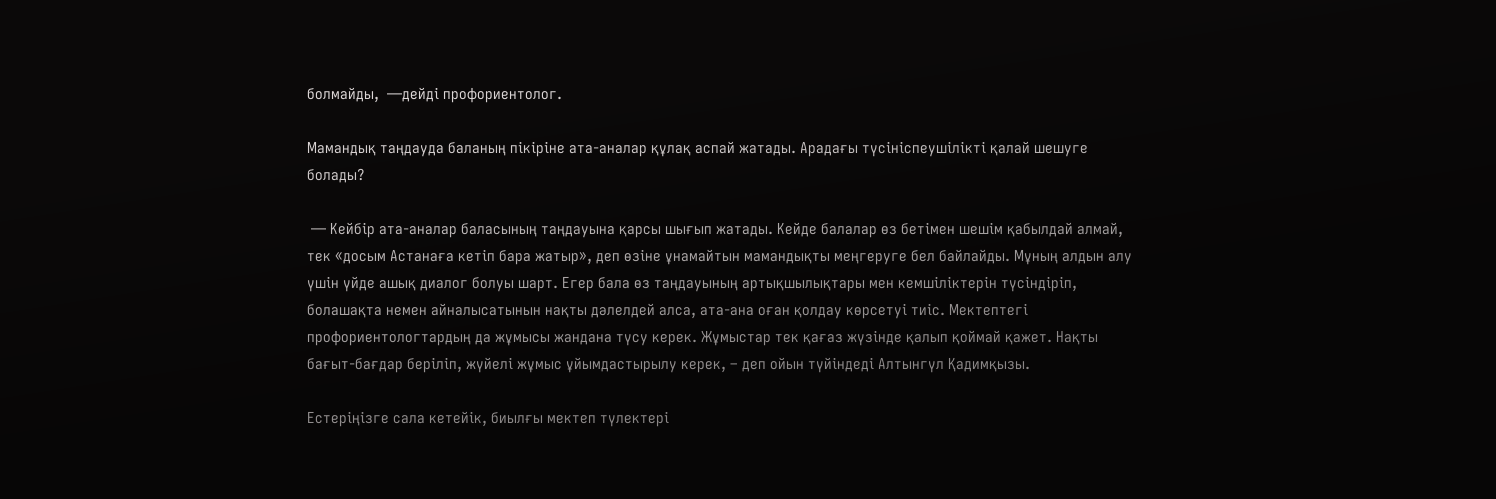болмайды,  —дейді профориентолог.

Мамандық таңдауда баланың пікіріне ата-аналар құлақ аспай жатады. Арадағы түсініспеушілікті қалай шешуге болады?

 — Кейбір ата-аналар баласының таңдауына қарсы шығып жатады. Кейде балалар өз бетімен шешім қабылдай алмай, тек «досым Астанаға кетіп бара жатыр», деп өзіне ұнамайтын мамандықты меңгеруге бел байлайды. Мұның алдын алу үшін үйде ашық диалог болуы шарт. Егер бала өз таңдауының артықшылықтары мен кемшіліктерін түсіндіріп, болашақта немен айналысатынын нақты дәлелдей алса, ата-ана оған қолдау көрсетуі тиіс. Мектептегі профориентологтардың да жұмысы жандана түсу керек. Жұмыстар тек қағаз жүзінде қалып қоймай қажет. Нақты бағыт-бағдар беріліп, жүйелі жұмыс ұйымдастырылу керек, – деп ойын түйіндеді Алтынгүл Қадимқызы.

Естеріңізге сала кетейік, биылғы мектеп түлектері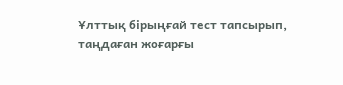Ұлттық бірыңғай тест тапсырып, таңдаған жоғарғы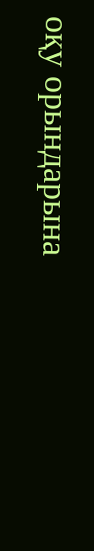оқу орындарына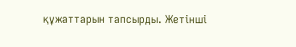құжаттарын тапсырды. Жетінші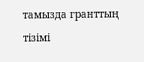тамызда гранттың тізімі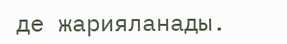де жарияланады.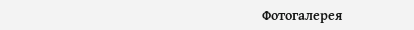Фотогалерея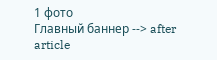1 фото
Главный баннер --> after article